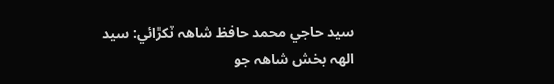سيد حاجي محمد حافظ شاھہ ٽکڙائي: سيد الھہ بخش شاھہ جو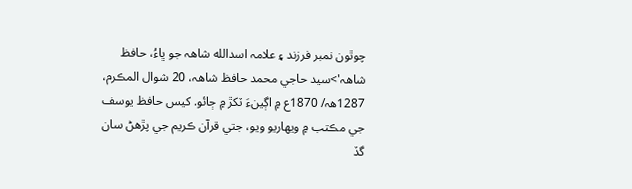چوٿون نمبر فرزند ۽ علامہ اسدالله شاھہ جو ڀاءُ، حافظ شاھہ'>سيد حاجي محمد حافظ شاھہ، 20 شوال المڪرم، 1287ھہ/ 1870ع ۾ اڳينءَ ٽکڙ ۾ ڄائو. کيس حافظ يوسف جي مڪتب ۾ ويهاريو ويو، جتي قرآن ڪريم جي پڙهڻ سان گڏ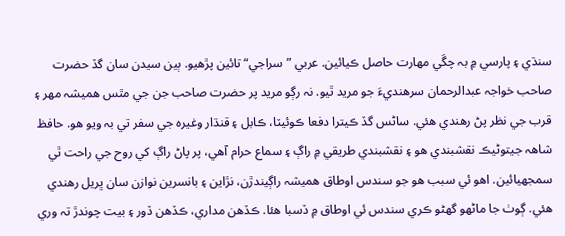سنڌي ۽ پارسي ۾ بہ چڱي مهارت حاصل ڪيائين. عربي ”سراجي“ تائين پڙهيو. ٻين سيدن سان گڏ حضرت صاحب خواجہ عبدالرحمان سرهنديءَ جو مريد ٿيو. نہ رڳو مريد پر حضرت صاحب جن جي مٿس هميشہ مھر ۽ قرب جي نظر پڻ رهندي هئي. ساڻس گڏ ڪيترا دفعا ڪوئيٽا، ڪابل ۽ قنڌار وغيرہ جي سفر تي بہ ويو هو. حافظ شاھہ جيتوڻيڪ نقشبندي هو ۽ نقشبندي طريقي ۾ راڳ ۽ سماع حرام آهي، پر پاڻ راڳ کي روح جي راحت ٿي سمجهيائين. اهو ئي سبب هو جو سندس اوطاق هميشہ راڳيندڙن، نڙاين ۽ بانسرين نوازن سان ڀريل رهندي هئي. ڳوٺ جا ماڻهو گهڻو ڪري سندس ئي اوطاق ۾ ڏسبا هئا. ڪڏهن مداري، ڪڏهن ڏور ۽ بيت چوندڙ تہ وري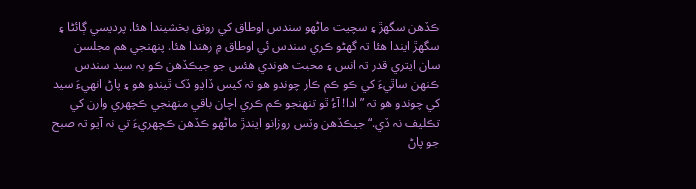ڪڏهن سگهڙ ۽ سچيت ماڻهو سندس اوطاق کي رونق بخشيندا هئا. پرديسي ڳائڻا ۽ سگهڙ ايندا هئا تہ گهڻو ڪري سندس ئي اوطاق ۾ رهندا هئا. پنھنجي هم مجلسن سان ايتري قدر تہ انس ۽ محبت هوندي هئس جو جيڪڏهن ڪو بہ سيد سندس ڪنهن ساٿيءَ کي ڪو ڪم ڪار چوندو هو تہ کيس ڏاڍو ڏک ٿيندو هو ۽ پاڻ انهيءَ سيد کي چوندو هو تہ ”ادا! آءُ ٿو تنهنجو ڪم ڪري اچان باقي منهنجي ڪچهري وارن کي تڪليف نہ ڏي.“ جيڪڏهن وٽس روزانو ايندڙ ماڻهو ڪڏهن ڪچهريءَ تي نہ آيو تہ صبح جو پاڻ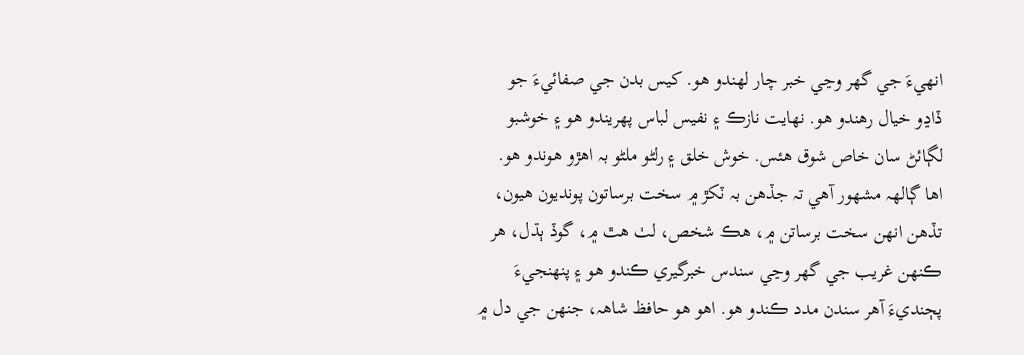انهيءَ جي گهر وڃي خبر چار لهندو هو. کيس بدن جي صفائيءَ جو ڏاڍو خيال رهندو هو. نهايت نازڪ ۽ نفيس لباس پهريندو هو ۽ خوشبو لڳائڻ سان خاص شوق هئس. خوش خلق ۽ رلڻو ملڻو بہ اهڙو هوندو هو.
اها ڳالھہ مشھور آهي تہ جڏهن بہ ٽکڙ ۾ سخت برساتون پونديون هيون، تڏهن انهن سخت برساتن ۾، هڪ شخص، لٺ هٿ ۾، گوڏ ٻڌل، هر ڪنهن غريب جي گهر وڃي سندس خبرگيري ڪندو هو ۽ پنهنجيءَ پڄنديءَ آهر سندن مدد ڪندو هو. اهو هو حافظ شاھہ، جنهن جي دل ۾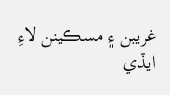غريبن ۽ مسڪينن لاءِ ايڏي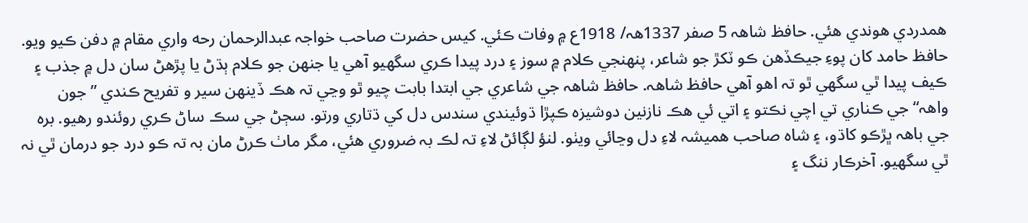همدردي هوندي هئي. حافظ شاھہ 5 صفر 1337ھہ/ 1918ع ۾ وفات ڪئي. کيس حضرت صاحب خواجہ عبدالرحمان رحه واري مقام ۾ دفن ڪيو ويو. حافظ حامد کان پوءِ جيڪڏهن ڪو ٽکڙ جو شاعر، پنھنجي ڪلام ۾ سوز ۽ درد پيدا ڪري سگهيو آهي يا جنهن جو ڪلام ٻڌڻ يا پڙهڻ سان دل ۾ جذب ۽ ڪيف پيدا ٿي سگهي ٿو تہ اهو آهي حافظ شاھہ. حافظ شاھہ جي شاعري جي ابتدا بابت چيو ٿو وڃي تہ هڪ ڏينهن سير و تفريح ڪندي ”جون واھہ“ جي ڪناري تي اچي نڪتو ۽ اتي ئي هڪ نازنين دوشيزہ ڪپڙا ڌوئيندي سندس دل کي ڌتاري ورتو. سڄڻ جي سڪ ساڻ ڪري روئندو رهيو. بره جي باھہ ڀڙڪو کاڌو، ۽ شاه صاحب هميشہ لاءِ دل وڃائي ويٺو. لنؤ لڳائڻ لاءِ تہ لڪ بہ ضروري هئي، مگر ماٺ ڪرڻ مان بہ تہ ڪو درد جو درمان ٿي نہ ٿي سگهيو. آخرڪار ننگ ۽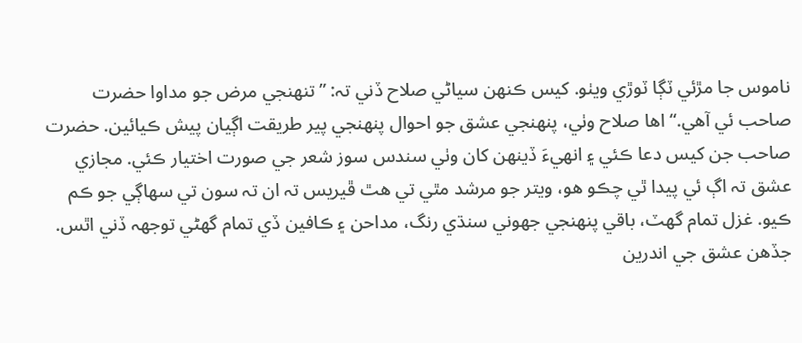ناموس جا مڙئي ٽڳا ٽوڙي ويٺو. کيس ڪنهن سياڻي صلاح ڏني تہ: ”تنھنجي مرض جو مداوا حضرت صاحب ئي آهي.“ اها صلاح وٺي، پنھنجي عشق جو احوال پنھنجي پير طريقت اڳيان پيش ڪيائين. حضرت صاحب جن کيس دعا ڪئي ۽ انهيءَ ڏينهن کان وٺي سندس سوز شعر جي صورت اختيار ڪئي. مجازي عشق تہ اڳ ئي پيدا ٿي چڪو هو، ويتر جو مرشد مٿي تي هٿ ڦيريس تہ ان تہ سون تي سهاڳي جو ڪم ڪيو. غزل تمام گهٽ، باقي پنھنجي جهوني سنڌي رنگ، مداحن ۽ ڪافين ڏي تمام گهڻي توجھہ ڏني اٿس. جڏهن عشق جي اندرين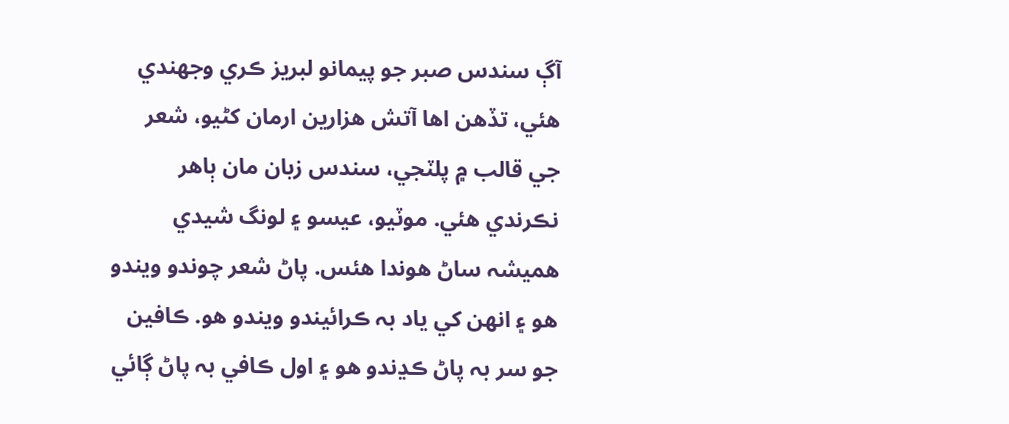آڳ سندس صبر جو پيمانو لبريز ڪري وجهندي هئي، تڏهن اها آتش هزارين ارمان کڻيو، شعر جي قالب ۾ پلٽجي، سندس زبان مان ٻاهر نڪرندي هئي. موٽيو، عيسو ۽ لونگ شيدي هميشہ ساڻ هوندا هئس. پاڻ شعر چوندو ويندو هو ۽ انهن کي ياد بہ ڪرائيندو ويندو هو. ڪافين جو سر بہ پاڻ ڪڍندو هو ۽ اول ڪافي بہ پاڻ ڳائي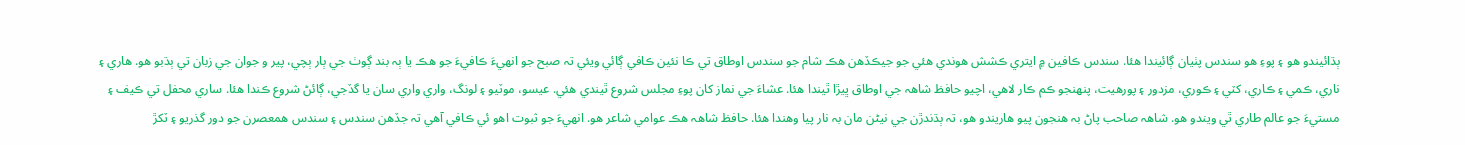ٻڌائيندو هو ۽ پوءِ هو سندس پٺيان ڳائيندا هئا. سندس ڪافين ۾ ايتري ڪشش هوندي هئي جو جيڪڏهن هڪ شام جو سندس اوطاق تي ڪا نئين ڪافي ڳائي ويئي تہ صبح جو انهيءَ ڪافيءَ جو هڪ يا ٻہ بند ڳوٺ جي ٻار ٻچي، پير و جوان جي زبان تي ٻڌبو هو. هاري ۽ ناري، ڪمي ۽ ڪاري، کٽي ۽ ڪوري، مزدور ۽ پورهيت، پنهنجو ڪم ڪار لاهي، اچيو حافظ شاھہ جي اوطاق ڀيڙا ٿيندا هئا. عشاءَ جي نماز کان پوءِ مجلس شروع ٿيندي هئي. عيسو، موٽيو ۽ لونگ، واري واري سان يا گڏجي، ڳائڻ شروع ڪندا هئا. ساري محفل تي ڪيف ۽ مستيءَ جو عالم طاري ٿي ويندو هو. شاھہ صاحب پاڻ بہ هنجون پيو هاريندو هو، تہ ٻڌندڙن جي نيڻن مان بہ نار پيا وهندا هئا. حافظ شاھہ هڪ عوامي شاعر هو. انهيءَ جو ثبوت اهو ئي ڪافي آهي تہ جڏهن سندس ۽ سندس همعصرن جو دور گذريو ۽ ٽکڙ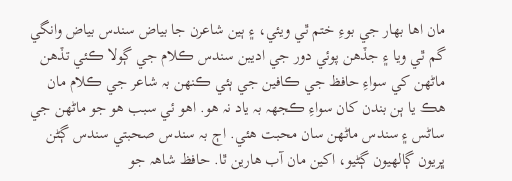مان اها بھار جي بوءِ ختم ٿي ويئي، ۽ ٻين شاعرن جا بياض سندس بياض وانگي گم ٿي ويا ۽ جڏهن پوئي دور جي اديبن سندس ڪلام جي ڳولا ڪئي تڏهن ماڻهن کي سواءِ حافظ جي ڪافين جي ٻئي ڪنهن بہ شاعر جي ڪلام مان هڪ يا ٻن بندن کان سواءِ ڪجهہ بہ ياد نہ هو. اهو ئي سبب هو جو ماڻهن جي ساڻس ۽ سندس ماڻهن سان محبت هئي. اڄ بہ سندس صحبتي سندس ڳڻن ڀريون ڳالهيون ڳڻيو، اکين مان آب هارين ٿا. حافظ شاھہ جو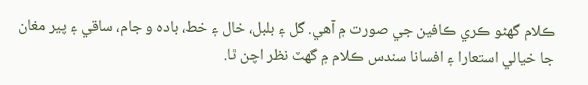ڪلام گهڻو ڪري ڪافين جي صورت ۾ آهي. گل ۽ بلبل، خال ۽ خط، باده و جام، ساقي ۽ پير مغان جا خيالي استعارا ۽ افسانا سندس ڪلام ۾ گهٽ نظر اچن ٿا.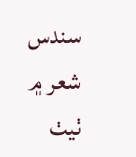سندس شعر ۾ ٺيٺ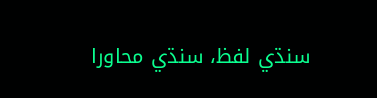سنڌي لفظ، سنڌي محاورا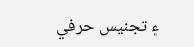۽ تجنيس حرفي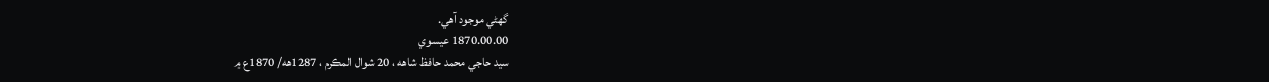گهڻي موجود آهي.
1870.00.00 عيسوي
سيد حاجي محمد حافظ شاهه ، 20 شوال المڪرم ، 1287هه/ 1870ع ۾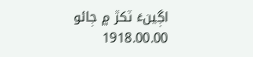اڳينءَ ٽکڙ ۾ ڄائو
1918.00.00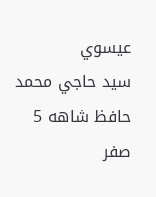عيسوي
سيد حاجي محمد حافظ شاهه 5 صفر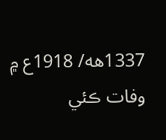1337هه/ 1918ع ۾ وفات ڪئي